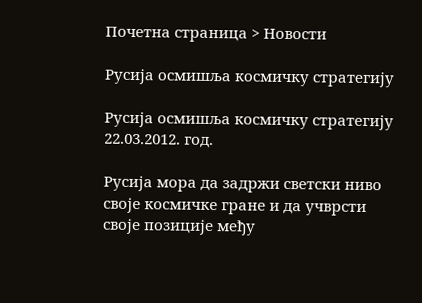Почетна страница > Новости

Русија осмишља космичку стратегију

Русија осмишља космичку стратегију
22.03.2012. год.

Русија мора да задржи светски ниво своје космичке гране и да учврсти своје позиције међу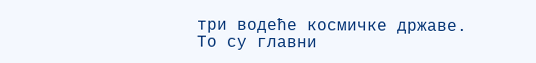три водеће космичке државе. То су главни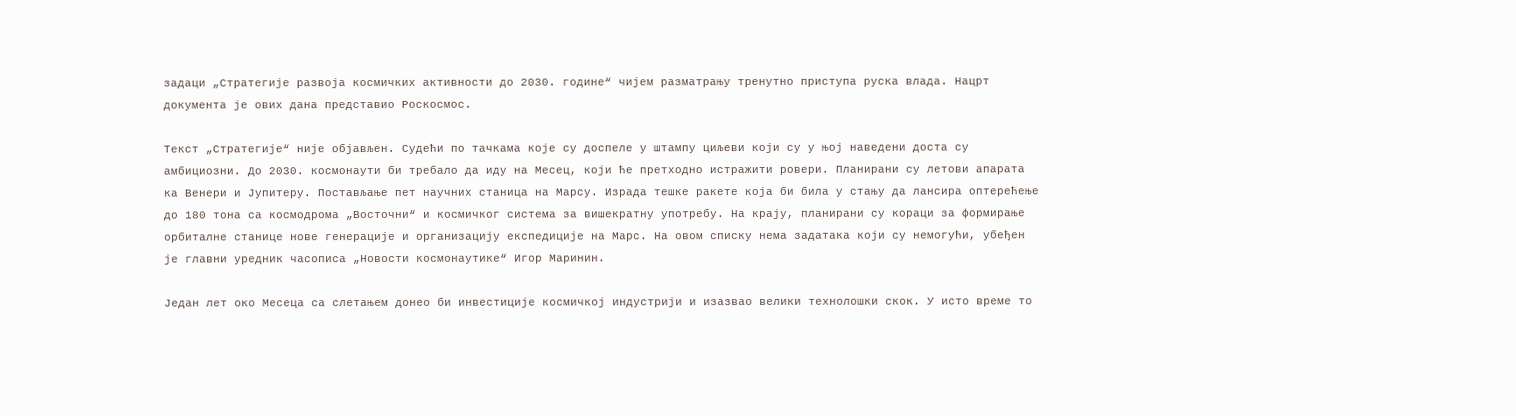задаци „Стратегије развоја космичких активности до 2030. године“ чијем разматрању тренутно приступа руска влада. Нацрт документа је ових дана представио Роскосмос.

Текст „Стратегије“ није објављен. Судећи по тачкама које су доспеле у штампу циљеви који су у њој наведени доста су амбициозни. До 2030. космонаути би требало да иду на Месец, који ће претходно истражити ровери. Планирани су летови апарата ка Венери и Јупитеру. Постављање пет научних станица на Марсу. Израда тешке ракете која би била у стању да лансира оптерећење до 180 тона са космодрома „Восточни“ и космичког система за вишекратну употребу. На крају, планирани су кораци за формирање орбиталне станице нове генерације и организацију експедиције на Марс. На овом списку нема задатака који су немогући, убеђен је главни уредник часописа „Новости космонаутике“ Игор Маринин.

Један лет око Месеца са слетањем донео би инвестиције космичкој индустрији и изазвао велики технолошки скок. У исто време то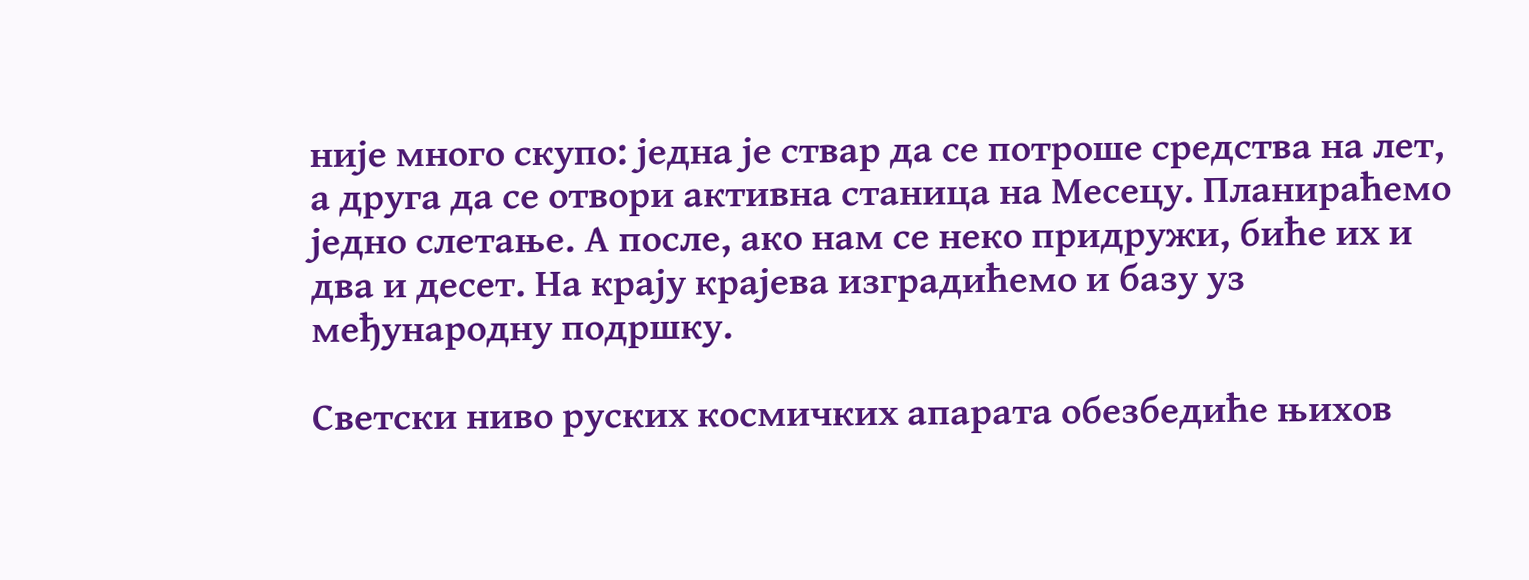није много скупо: једна је ствар да се потроше средства на лет, а друга да се отвори активна станица на Месецу. Планираћемо једно слетање. А после, ако нам се неко придружи, биће их и два и десет. На крају крајева изградићемо и базу уз међународну подршку.

Светски ниво руских космичких апарата обезбедиће њихов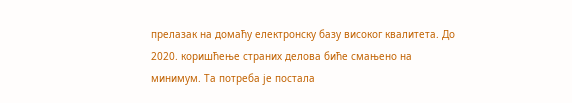прелазак на домаћу електронску базу високог квалитета. До 2020. коришћење страних делова биће смањено на минимум. Та потреба је постала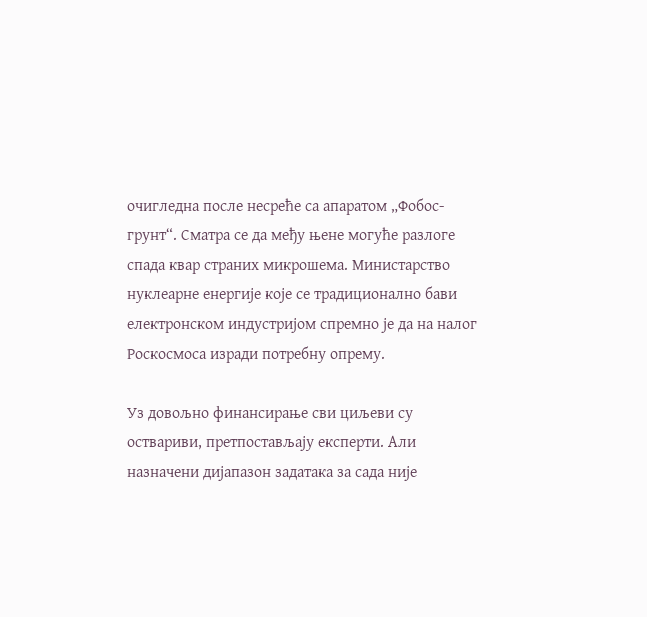очигледна после несреће са апаратом „Фобос-грунт“. Сматра се да међу њене могуће разлоге спада квар страних микрошема. Министарство нуклеарне енергије које се традиционално бави електронском индустријом спремно је да на налог Роскосмоса изради потребну опрему.

Уз довољно финансирање сви циљеви су оствариви, претпостављају експерти. Али назначени дијапазон задатака за сада није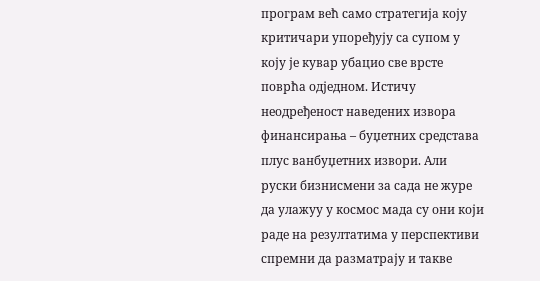програм већ само стратегија коју критичари упоређују са супом у коју је кувар убацио све врсте поврћа одједном. Истичу неодређеност наведених извора финансирања – буџетних средстава плус ванбуџетних извори. Али руски бизнисмени за сада не журе да улажуу у космос мада су они који раде на резултатима у перспективи спремни да разматрају и такве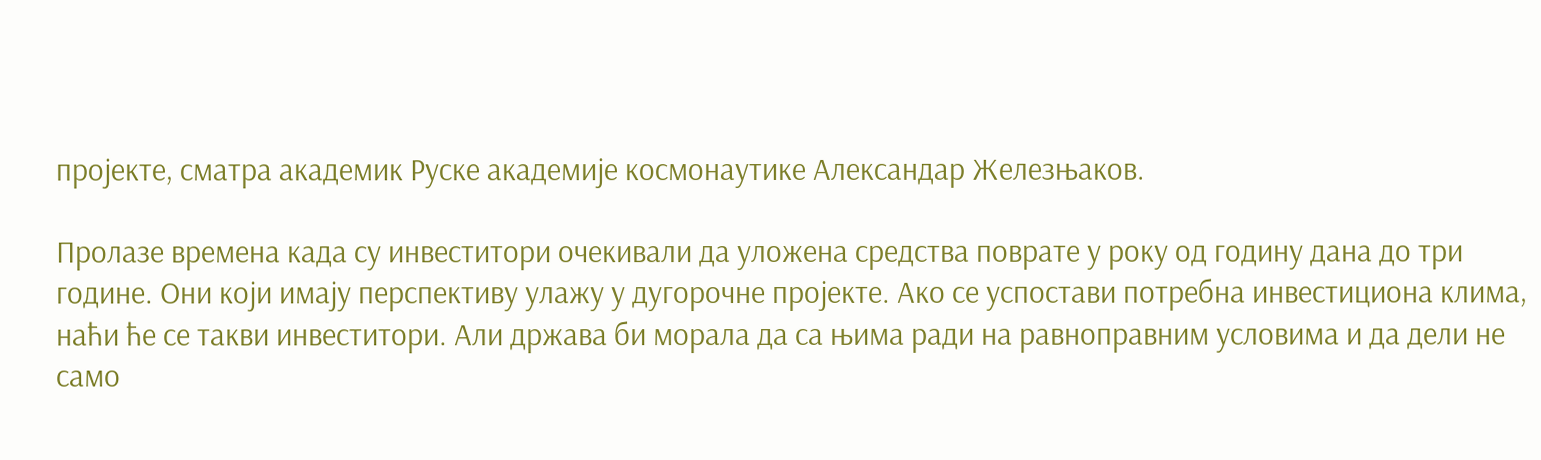пројекте, сматра академик Руске академије космонаутике Александар Железњаков.

Пролазе времена када су инвеститори очекивали да уложена средства поврате у року од годину дана до три године. Они који имају перспективу улажу у дугорочне пројекте. Ако се успостави потребна инвестициона клима, наћи ће се такви инвеститори. Али држава би морала да са њима ради на равноправним условима и да дели не само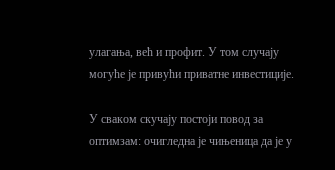улагања, већ и профит. У том случају могуће је привући приватне инвестиције.

У сваком скучају постоји повод за оптимзам: очигледна је чињеница да је у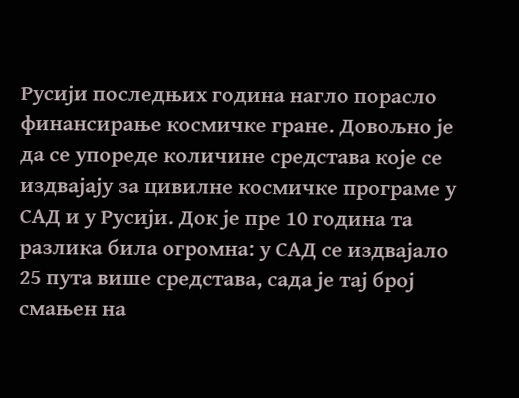Русији последњих година нагло порасло финансирање космичке гране. Довољно је да се упореде количине средстава које се издвајају за цивилне космичке програме у САД и у Русији. Док је пре 10 година та разлика била огромна: у САД се издвајало 25 пута више средстава, сада је тај број смањен на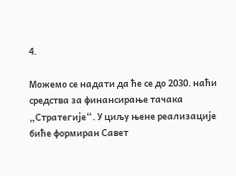4.

Можемо се надати да ће се до 2030. наћи средства за финансирање тачака „Стратегије“. У циљу њене реализације биће формиран Савет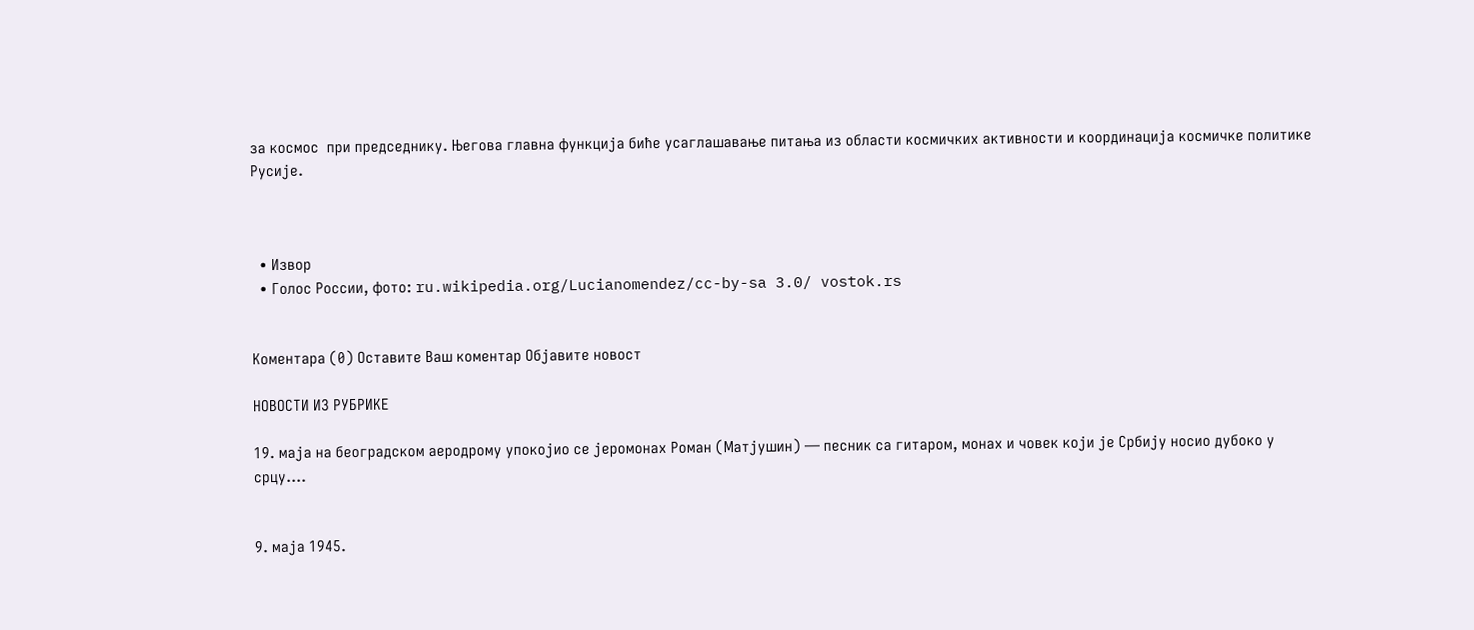за космос  при председнику. Његова главна функција биће усаглашавање питања из области космичких активности и координација космичке политике Русије.



  • Извор
  • Голос России, фото: ru.wikipedia.org/Lucianomendez/cc-by-sa 3.0/ vostok.rs


Коментара (0) Оставите Ваш коментар Објавите новост

НОВОСТИ ИЗ РУБРИКЕ

19. маја на београдском аеродрому упокојио се јеромонах Роман (Матјушин) — песник са гитаром, монах и човек који је Србију носио дубоко у срцу....


9. маја 1945.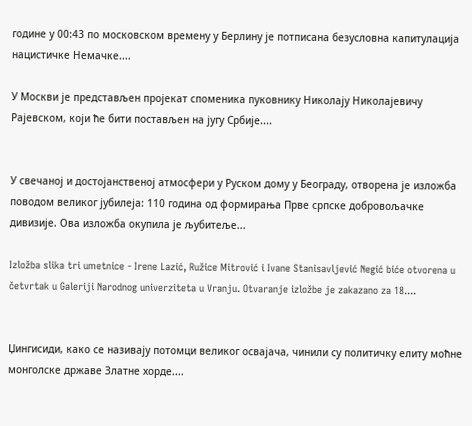године у 00:43 по московском времену у Берлину је потписана безусловна капитулација нацистичке Немачке....

У Москви је представљен пројекат споменика пуковнику Николају Николајевичу Рајевском, који ће бити постављен на југу Србије....


У свечаној и достојанственој атмосфери у Руском дому у Београду, отворена је изложба поводом великог јубилеја: 110 година од формирања Прве српске добровољачке дивизије. Ова изложба окупила је љубитеље...

Izložba slika tri umetnice - Irene Lazić, Ružice Mitrović i Ivane Stanisavljević Negić biće otvorena u četvrtak u Galeriji Narodnog univerziteta u Vranju. Otvaranje izložbe je zakazano za 18....


Џингисиди, како се називају потомци великог освајача, чинили су политичку елиту моћне монголске државе Златне хорде....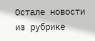Остале новости из рубрике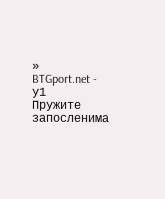»
BTGport.net - у1
Пружите запосленима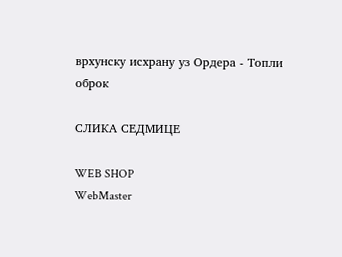врхунску исхрану уз Ордера - Топли оброк

СЛИКА СЕДМИЦЕ

WEB SHOP
WebMaster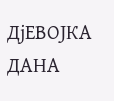ДјЕВОЈКА ДАНА